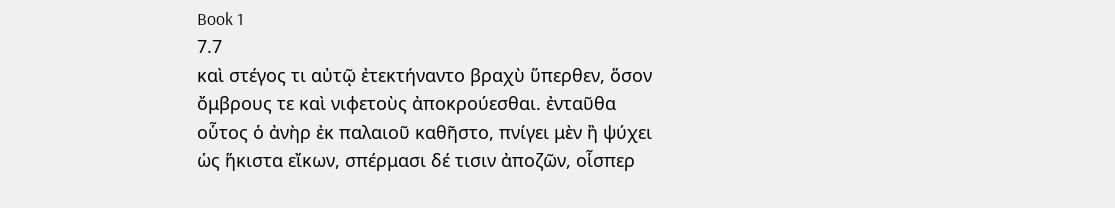Book 1
7.7
καὶ στέγος τι αὐτῷ ἐτεκτήναντο βραχὺ ὕπερθεν, ὅσον ὄμβρους τε καὶ νιφετοὺς ἀποκρούεσθαι. ἐνταῦθα οὗτος ὁ ἀνὴρ ἐκ παλαιοῦ καθῆστο, πνίγει μὲν ἢ ψύχει ὡς ἥκιστα εἴκων, σπέρμασι δέ τισιν ἀποζῶν, οἷσπερ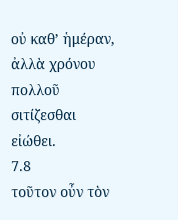οὐ καθ’ ἡμέραν, ἀλλὰ χρόνου πολλοῦ σιτίζεσθαι εἰώθει.
7.8
τοῦτον οὖν τὸν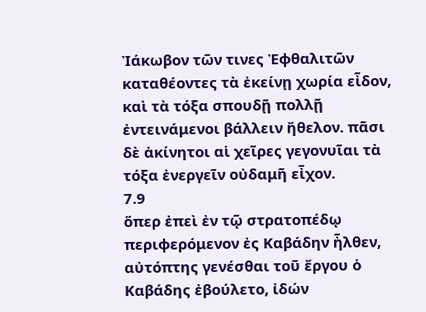Ἰάκωβον τῶν τινες Ἐφθαλιτῶν καταθέοντες τὰ ἐκείνῃ χωρία εἶδον, καὶ τὰ τόξα σπουδῇ πολλῇ ἐντεινάμενοι βάλλειν ἤθελον. πᾶσι δὲ ἀκίνητοι αἱ χεῖρες γεγονυῖαι τὰ τόξα ἐνεργεῖν οὐδαμῆ εἶχον.
7.9
ὅπερ ἐπεὶ ἐν τῷ στρατοπέδῳ περιφερόμενον ἐς Καβάδην ἦλθεν, αὐτόπτης γενέσθαι τοῦ ἔργου ὁ Καβάδης ἐβούλετο, ἰδών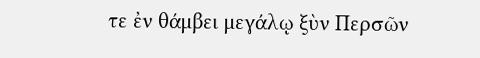τε ἐν θάμβει μεγάλῳ ξὺν Περσῶν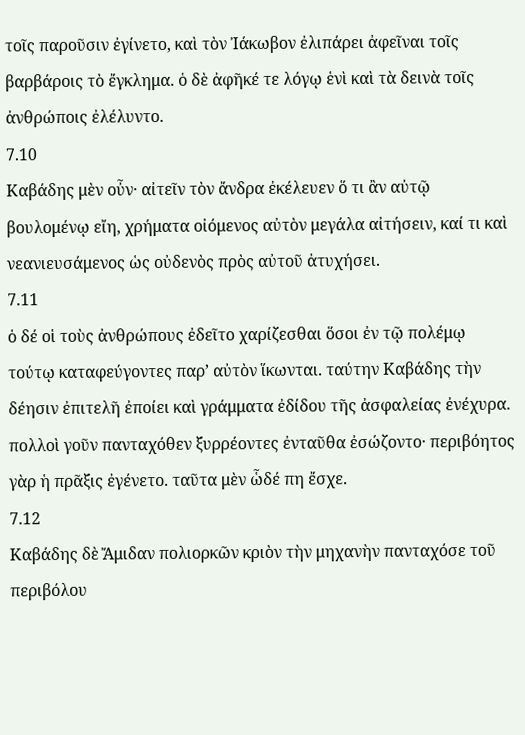τοῖς παροῦσιν ἐγίνετο, καὶ τὸν Ἰάκωβον ἐλιπάρει ἀφεῖναι τοῖς βαρβάροις τὸ ἔγκλημα. ὁ δὲ ἀφῆκέ τε λόγῳ ἑνὶ καὶ τὰ δεινὰ τοῖς ἀνθρώποις ἐλέλυντο.
7.10
Καβάδης μὲν οὖν· αἰτεῖν τὸν ἄνδρα ἐκέλευεν ὅ τι ἂν αὐτῷ βουλομένῳ εἴη, χρήματα οἰόμενος αὐτὸν μεγάλα αἰτήσειν, καί τι καὶ νεανιευσάμενος ὡς οὐδενὸς πρὸς αὐτοῦ ἀτυχήσει.
7.11
ὁ δέ οἱ τοὺς ἀνθρώπους ἐδεῖτο χαρίζεσθαι ὅσοι ἐν τῷ πολέμῳ τούτῳ καταφεύγοντες παρ’ αὐτὸν ἵκωνται. ταύτην Καβάδης τὴν δέησιν ἐπιτελῆ ἐποίει καὶ γράμματα ἐδίδου τῆς ἀσφαλείας ἐνέχυρα. πολλοὶ γοῦν πανταχόθεν ξυρρέοντες ἐνταῦθα ἐσώζοντο· περιβόητος γὰρ ἡ πρᾶξις ἐγένετο. ταῦτα μὲν ὧδέ πη ἔσχε.
7.12
Καβάδης δὲ Ἄμιδαν πολιορκῶν κριὸν τὴν μηχανὴν πανταχόσε τοῦ περιβόλου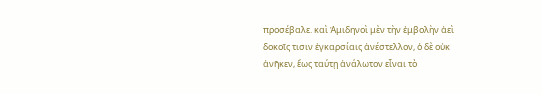προσέβαλε. καὶ Ἀμιδηνοὶ μὲν τὴν ἐμβολὴν ἀεὶ δοκοῖς τισιν ἐγκαρσίαις ἀνέστελλον, ὁ δὲ οὐκ ἀνῆκεν, ἕως ταύτῃ ἀνάλωτον εἶναι τὸ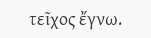τεῖχος ἔγνω.